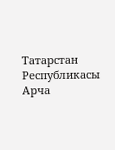Татарстан Республикасы Арча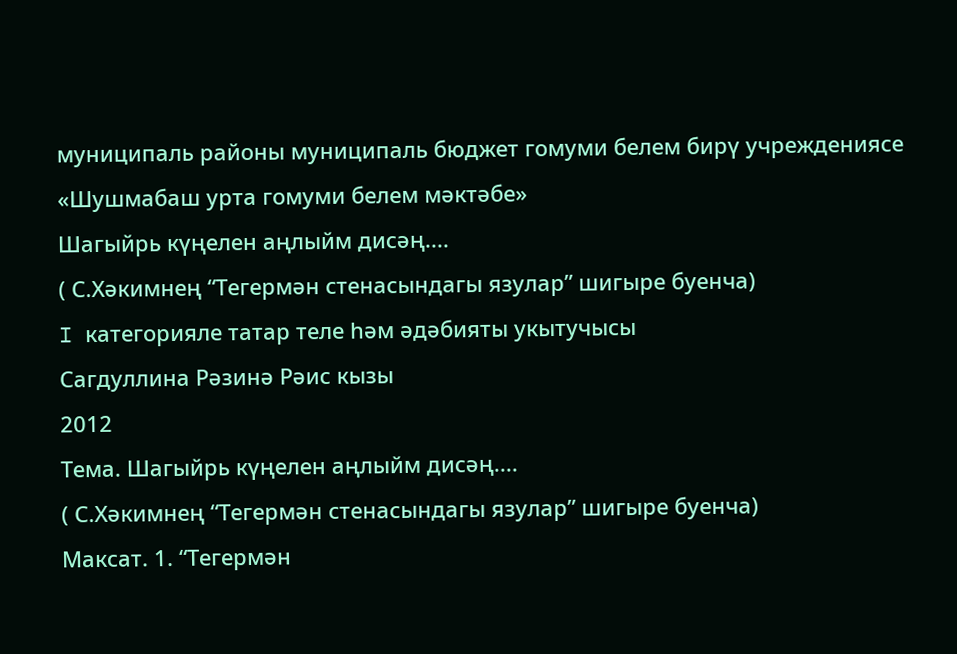муниципаль районы муниципаль бюджет гомуми белем бирү учреждениясе «Шушмабаш урта гомуми белем мәктәбе»
Шагыйрь күңелен аңлыйм дисәң....
( С.Хәкимнең “Тегермән стенасындагы язулар” шигыре буенча)
I категорияле татар теле һәм әдәбияты укытучысы
Сагдуллина Рәзинә Рәис кызы
2012
Тема. Шагыйрь күңелен аңлыйм дисәң....
( С.Хәкимнең “Тегермән стенасындагы язулар” шигыре буенча)
Максат. 1. “Тегермән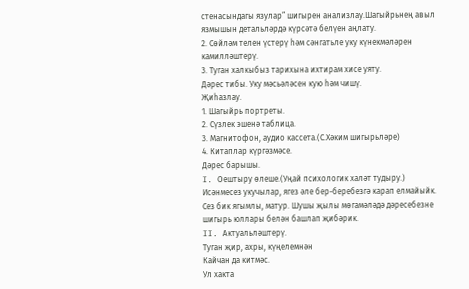стенасындагы язулар” шигырен анализлау.Шагыйрьнең авыл язмышын детальләрдә күрсәтә белүен аңлату.
2. Сөйләм телен үстерү һәм сәнгатьле уку күнекмәләрен камилләштерү.
3. Туган халкыбыз тарихына ихтирам хисе уяту.
Дәрес тибы. Уку мәсьәләсен кую һәм чишү.
Җиһазлау.
1. Шагыйрь портреты.
2. Сүзлек эшенә таблица.
3. Магнитофон, аудио кассета.(С.Хәким шигырьләре)
4. Китаплар күргәзмәсе.
Дәрес барышы.
I. Оештыру өлеше.(Уңай психологик халәт тудыру.)
Исәнмесез укучылар, ягез әле бер-беребезгә карап елмайыйк. Сез бик ягымлы, матур. Шушы җылы мөгамәләдә дәресебезне шигырь юллары белән башлап җибәрик.
II. Актуальләштерү.
Туган җир, ахры, күңелемнән
Кайчан да китмәс.
Ул хакта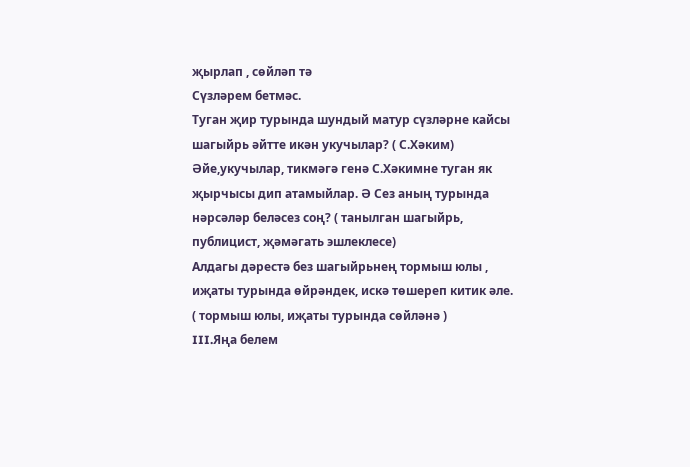җырлап , сөйләп тә
Сүзләрем бетмәс.
Туган җир турында шундый матур сүзләрне кайсы шагыйрь әйтте икән укучылар? ( С.Хәким)
Әйе,укучылар, тикмәгә генә С.Хәкимне туган як җырчысы дип атамыйлар. Ә Сез аның турында нәрсәләр беләсез соң? ( танылган шагыйрь, публицист, җәмәгать эшлеклесе)
Алдагы дәрестә без шагыйрьнең тормыш юлы , иҗаты турында өйрәндек, искә төшереп китик әле. ( тормыш юлы, иҗаты турында сөйләнә )
III.Яңа белем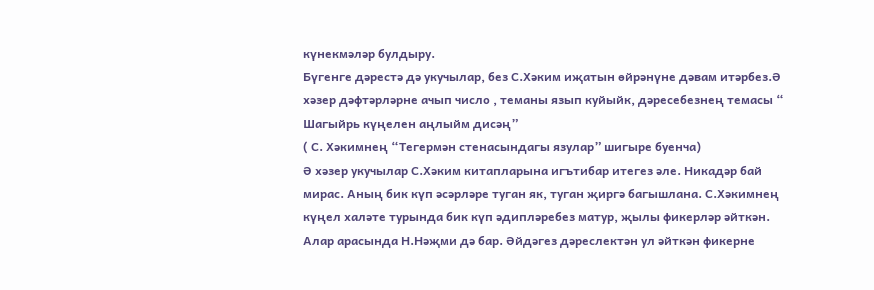күнекмәләр булдыру.
Бүгенге дәрестә дә укучылар, без С.Хәким иҗатын өйрәнүне дәвам итәрбез.Ә хәзер дәфтәрләрне ачып число , теманы язып куйыйк, дәресебезнең темасы “ Шагыйрь күңелен аңлыйм дисәң”
( С. Хәкимнең “Тегермән стенасындагы язулар” шигыре буенча)
Ә хәзер укучылар С.Хәким китапларына игътибар итегез әле. Никадәр бай мирас. Аның бик күп әсәрләре туган як, туган җиргә багышлана. С.Хәкимнең күңел халәте турында бик күп әдипләребез матур, җылы фикерләр әйткән. Алар арасында Н.Нәҗми дә бар. Әйдәгез дәреслектән ул әйткән фикерне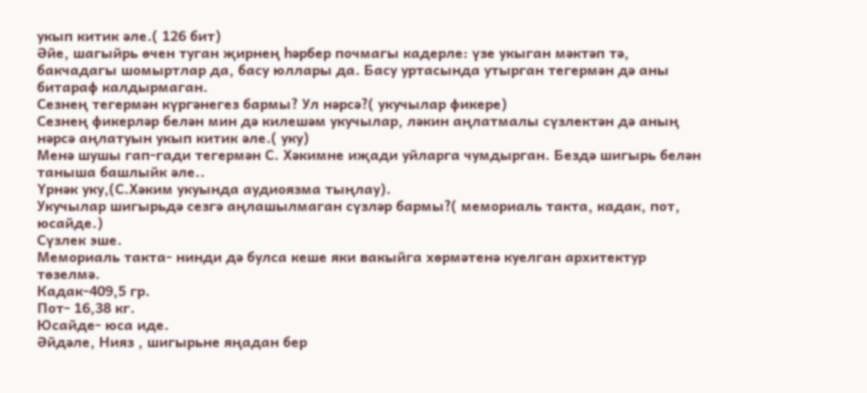укып китик әле.( 126 бит)
Әйе, шагыйрь өчен туган җирнең һәрбер почмагы кадерле: үзе укыган мәктәп тә, бакчадагы шомыртлар да, басу юллары да. Басу уртасында утырган тегермән дә аны битараф калдырмаган.
Сезнең тегермән күргәнегез бармы? Ул нәрсә?( укучылар фикере)
Сезнең фикерләр белән мин дә килешәм укучылар, ләкин аңлатмалы сүзлектән дә аның нәрсә аңлатуын укып китик әле.( уку)
Менә шушы гап-гади тегермән С. Хәкимне иҗади уйларга чумдырган. Бездә шигырь белән таныша башлыйк әле..
Үрнәк уку,(С.Хәким укуында аудиоязма тыңлау).
Укучылар шигырьдә сезгә аңлашылмаган сүзләр бармы?( мемориаль такта, кадак, пот, юсайде.)
Сүзлек эше.
Мемориаль такта- нинди дә булса кеше яки вакыйга хөрмәтенә куелган архитектур төзелмә.
Кадак-409,5 гр.
Пот- 16,38 кг.
Юсайде- юса иде.
Әйдәле, Нияз , шигырьне яңадан бер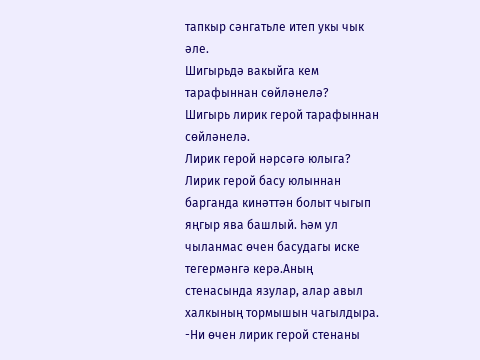тапкыр сәнгатьле итеп укы чык әле.
Шигырьдә вакыйга кем тарафыннан сөйләнелә?
Шигырь лирик герой тарафыннан сөйләнелә.
Лирик герой нәрсәгә юлыга?
Лирик герой басу юлыннан барганда кинәттән болыт чыгып яңгыр ява башлый. Һәм ул чыланмас өчен басудагы иске тегермәнгә керә.Аның стенасында язулар, алар авыл халкының тормышын чагылдыра.
-Ни өчен лирик герой стенаны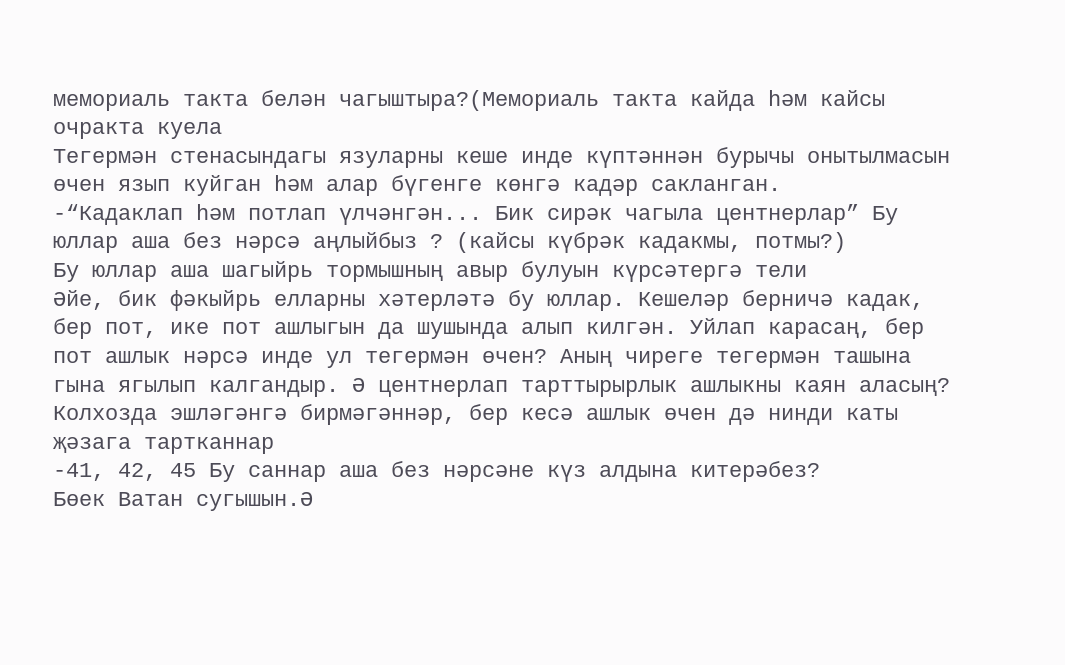мемориаль такта белән чагыштыра?(Мемориаль такта кайда һәм кайсы очракта куела
Тегермән стенасындагы язуларны кеше инде күптәннән бурычы онытылмасын өчен язып куйган һәм алар бүгенге көнгә кадәр сакланган.
-“Кадаклап һәм потлап үлчәнгән... Бик сирәк чагыла центнерлар” Бу юллар аша без нәрсә аңлыйбыз ? (кайсы күбрәк кадакмы, потмы?)
Бу юллар аша шагыйрь тормышның авыр булуын күрсәтергә тели
Әйе, бик фәкыйрь елларны хәтерләтә бу юллар. Кешеләр берничә кадак, бер пот, ике пот ашлыгын да шушында алып килгән. Уйлап карасаң, бер пот ашлык нәрсә инде ул тегермән өчен? Аның чиреге тегермән ташына гына ягылып калгандыр. Ә центнерлап тарттырырлык ашлыкны каян аласың? Колхозда эшләгәнгә бирмәгәннәр, бер кесә ашлык өчен дә нинди каты җәзага тартканнар
-41, 42, 45 Бу саннар аша без нәрсәне күз алдына китерәбез?
Бөек Ватан сугышын.Ә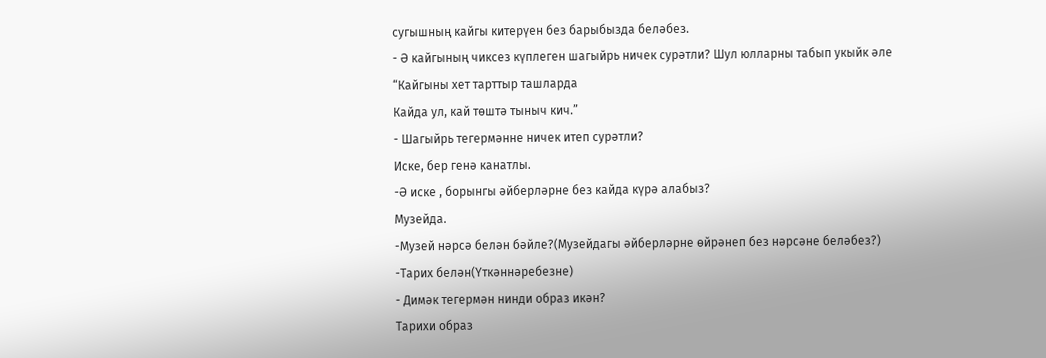сугышның кайгы китерүен без барыбызда беләбез.
- Ә кайгының чиксез күплеген шагыйрь ничек сурәтли? Шул юлларны табып укыйк әле
“Кайгыны хет тарттыр ташларда
Кайда ул, кай төштә тыныч кич.”
- Шагыйрь тегермәнне ничек итеп сурәтли?
Иске, бер генә канатлы.
-Ә иске , борынгы әйберләрне без кайда күрә алабыз?
Музейда.
-Музей нәрсә белән бәйле?(Музейдагы әйберләрне өйрәнеп без нәрсәне беләбез?)
-Тарих белән(Үткәннәребезне)
- Димәк тегермән нинди образ икән?
Тарихи образ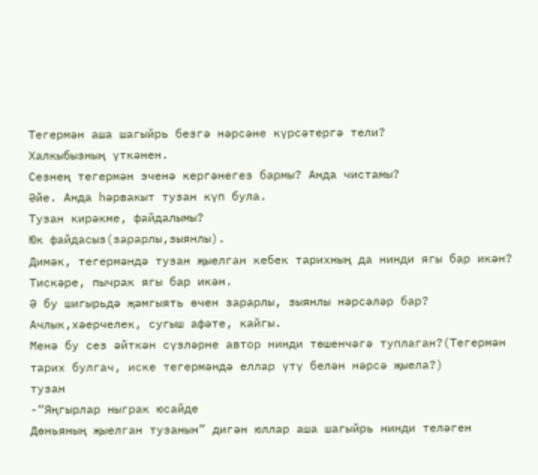Тегермән аша шагыйрь безгә нәрсәне күрсәтергә тели?
Халкыбызның үткәнен.
Сезнең тегермән эченә кергәнегез бармы? Анда чистамы?
Әйе. Анда һәрвакыт тузан күп була.
Тузан кирәкме, файдалымы?
Юк файдасыз(зарарлы,зыянлы).
Димәк, тегермәндә тузан җыелган кебек тарихның да нинди ягы бар икән?
Тискәре, пычрак ягы бар икән.
Ә бу шигырьдә җәмгыять өчен зарарлы, зыянлы нәрсәләр бар?
Ачлык,хәерчелек, сугыш афәте, кайгы.
Менә бу сез әйткән сүзләрне автор нинди төшенчәгә туплаган?(Тегермән тарих булгач, иске тегермәндә еллар үтү белән нәрсә җыела?)
тузан
-“Яңгырлар ныграк юсайде
Дөньяның җыелган тузанын” дигән юллар аша шагыйрь нинди теләген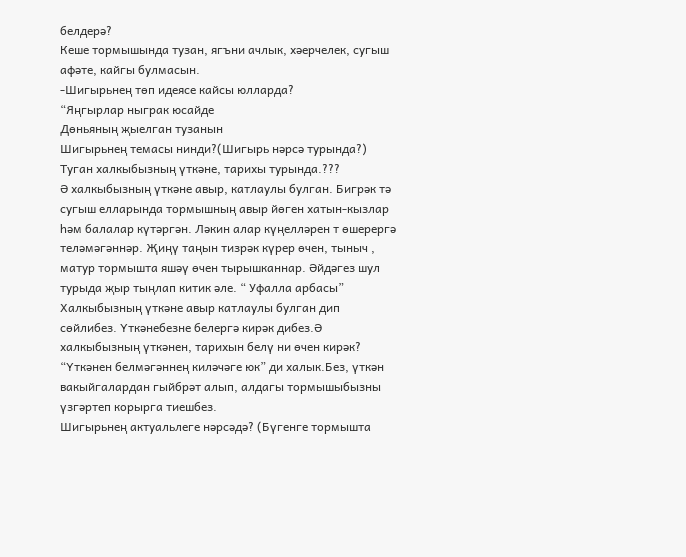белдерә?
Кеше тормышында тузан, ягъни ачлык, хәерчелек, сугыш афәте, кайгы булмасын.
-Шигырьнең төп идеясе кайсы юлларда?
“Яңгырлар ныграк юсайде
Дөньяның җыелган тузанын
Шигырьнең темасы нинди?(Шигырь нәрсә турында?)
Туган халкыбызның үткәне, тарихы турында.???
Ә халкыбызның үткәне авыр, катлаулы булган. Бигрәк тә сугыш елларында тормышның авыр йөген хатын-кызлар һәм балалар күтәргән. Ләкин алар күңелләрен т өшерергә теләмәгәннәр. Җиңү таңын тизрәк күрер өчен, тыныч , матур тормышта яшәү өчен тырышканнар. Әйдәгез шул турыда җыр тыңлап китик әле. “ Уфалла арбасы”
Халкыбызның үткәне авыр катлаулы булган дип сөйлибез. Үткәнебезне белергә кирәк дибез.Ә халкыбызның үткәнен, тарихын белү ни өчен кирәк?
“Үткәнен белмәгәннең киләчәге юк” ди халык.Без, үткән вакыйгалардан гыйбрәт алып, алдагы тормышыбызны үзгәртеп корырга тиешбез.
Шигырьнең актуальлеге нәрсәдә? (Бүгенге тормышта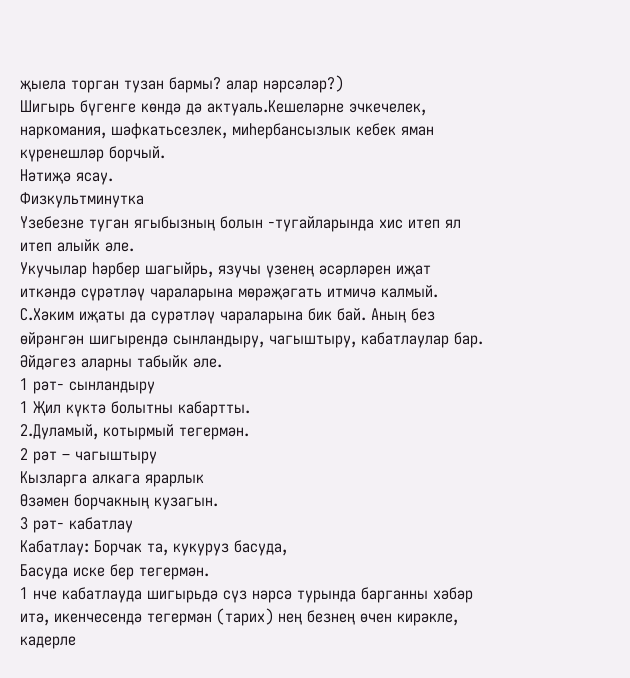җыела торган тузан бармы? алар нәрсәләр?)
Шигырь бүгенге көндә дә актуаль.Кешеләрне эчкечелек, наркомания, шәфкатьсезлек, миһербансызлык кебек яман күренешләр борчый.
Нәтиҗә ясау.
Физкультминутка
Үзебезне туган ягыбызның болын -тугайларында хис итеп ял итеп алыйк әле.
Укучылар һәрбер шагыйрь, язучы үзенең әсәрләрен иҗат иткәндә сүрәтләү чараларына мөрәҗәгать итмичә калмый. С.Хәким иҗаты да сурәтләү чараларына бик бай. Аның без өйрәнгән шигырендә сынландыру, чагыштыру, кабатлаулар бар. Әйдәгез аларны табыйк әле.
1 рәт- сынландыру
1 Җил күктә болытны кабартты.
2.Дуламый, котырмый тегермән.
2 рәт – чагыштыру
Кызларга алкага ярарлык
Өзәмен борчакның кузагын.
3 рәт- кабатлау
Кабатлау: Борчак та, кукуруз басуда,
Басуда иске бер тегермән.
1 нче кабатлауда шигырьдә сүз нәрсә турында барганны хәбәр итә, икенчесендә тегермән (тарих) нең безнең өчен кирәкле, кадерле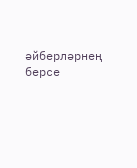әйберләрнең берсе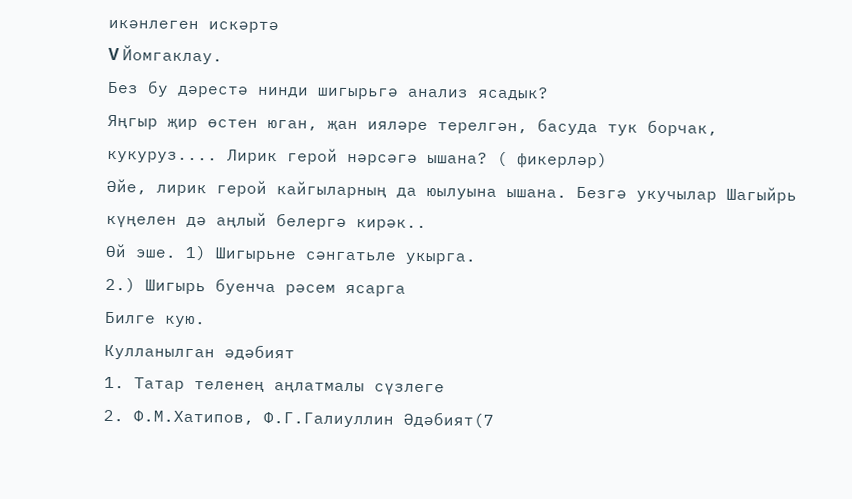икәнлеген искәртә
V Йомгаклау.
Без бу дәрестә нинди шигырьгә анализ ясадык?
Яңгыр җир өстен юган, җан ияләре терелгән, басуда тук борчак, кукуруз.... Лирик герой нәрсәгә ышана? ( фикерләр)
Әйе, лирик герой кайгыларның да юылуына ышана. Безгә укучылар Шагыйрь күңелен дә аңлый белергә кирәк..
Өй эше. 1) Шигырьне сәнгатьле укырга.
2.) Шигырь буенча рәсем ясарга
Билге кую.
Кулланылган әдәбият
1. Татар теленең аңлатмалы сүзлеге
2. Ф.М.Хатипов, Ф.Г.Галиуллин Әдәбият(7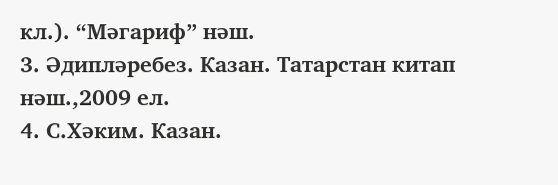кл.). “Мәгариф” нәш.
3. Әдипләребез. Казан. Татарстан китап нәш.,2009 ел.
4. С.Хәким. Казан.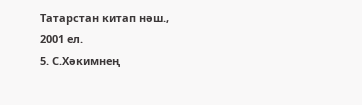Татарстан китап нәш., 2001 ел.
5. С.Хәкимнең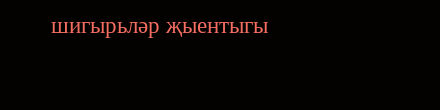шигырьләр җыентыгы